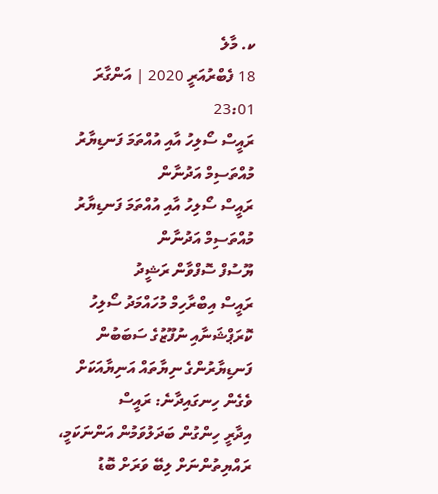ކ. މާލެ
18 ފެބްރުއަރީ 2020 | އަންގާރަ 23:01
ރައީސް ސޯލިހު އާއި އުއްތަމަ ފަނޑިޔާރު މުއްތަސިމް އަދުނާން
ރައީސް ސޯލިހު އާއި އުއްތަމަ ފަނޑިޔާރު މުއްތަސިމް އަދުނާން
ޔޫސުފް ސޮފްވާން ރަޝީދު
ރައީސް އިބްރާހިމް މުހައްމަދު ސޯލިހު
ކޮރަޕްޝަނާއި ނުފޫޒުގެ ސަބަބުން ފަނޑިޔާރުންގެ ނިޔާތައް އަނިޔާއަކަށް ވެގެން ހިނގައިދާނެ: ރައީސް
އިދާރީ ހިންގުން ބަދަލުވަމުން އަންނަކަމީ، ރައްޔިތުންނަށް ލިބޭ ވަރަށް ބޮޑު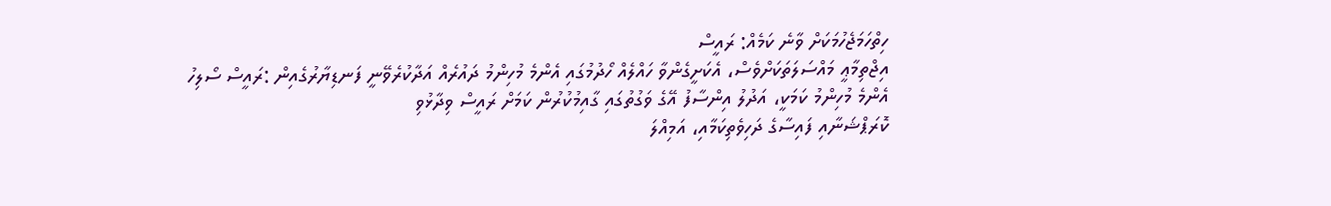ހިތްހަމަޖެހުމަކަށް ވާނެ ކަމެއް: ރައީސް
އިޖްތިމާޢީ މައްސަލަތަކަށްވެސް، އެކަށީގެންވާ ހައްލެއް ހޯދުމުގައި އެންމެ މުހިންމު ދައުރެއް އަދާކުރެވޭނީ ފަނޑިޔާރުގެއިން :ރައީސް ސޯލިހު
އެންމެ މުހިންމު ކަމަކީ، އަދުލު އިންސާފު އޭގެ ވަގުތުގައި ގާއިމުކުރުން ކަމަށް ރައީސް ވިދާޅުވި
ކޮރަޕްޝަނާއި ފައިސާގެ ދަހިވެތިކަމާއި، އަމިއްލަ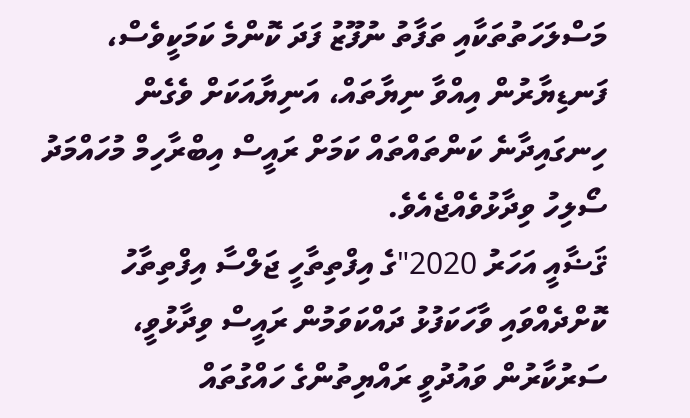މަސްލަހަތުތަކާއި ތަފާތު ނުފޫޒު ފަދަ ކޮންމެ ކަމަކީވެސް، ފަނޑިޔާރުން އިއްވާ ނިޔާތައް، އަނިޔާއަކަށް ވެގެން ހިނގައިދާނެ ކަންތައްތައް ކަމަށް ރައީސް އިބްރާހިމް މުހައްމަދު ސޯލިހު ވިދާޅުވެއްޖެއެވެ.
ޤަޟާއީ އަހަރު 2020"ގެ އިފްތިތާހީ ޖަލްސާ އިފްތިތާހު ކޮށްދެއްވައި ވާހަކަފުޅު ދައްކަވަމުން ރައީސް ވިދާޅުވީ، ސަރުކާރުން ވައުދުވީ ރައްޔިތުންގެ ހައްގުތައް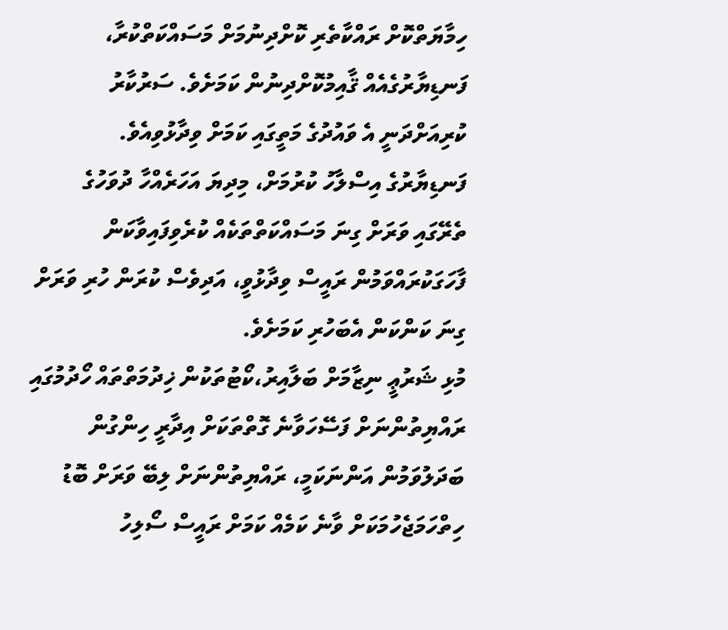ހިމާޔަތްކޮށް ރައްކާތެރި ކޮށްދިނުމަށް މަސައްކަތްކުރާ، ފަނޑިޔާރުގެއެއް ޤާއިމުކޮށްދިނުން ކަމަށެވެ. ސަރުކާރު ކުރިއަށްދަނީ އެ ވައުދުގެ މަތީގައި ކަމަށް ވިދާޅުވިއެވެ.
ފަނޑިޔާރުގެ އިސްލާހު ކުރުމަށް، މިދިޔަ އަހަރެއްހާ ދުވަހުގެ ތެރޭގައި ވަރަށް ގިނަ މަސައްކަތްތަކެއް ކުރެވިފައިވާކަން ފާހަގަކުރައްވަމުން ރައީސް ވިދާޅުވީ، އަދިވެސް ކުރަން ހުރި ވަރަށް ގިނަ ކަންކަން އެބަހުރި ކަމަށެވެ.
މުޅި ޝަރުޢީ ނިޒާމަށް ބަލާއިރު،ކޯޓުތަކުން ޚިދުމަތްތައް ހޯދުމުގައި ރައްޔިތުންނަށް ފަސޭހަވާނެ ގޮތްތަކަށް އިދާރީ ހިންގުން ބަދަލުވަމުން އަންނަކަމީ، ރައްޔިތުންނަށް ލިބޭ ވަރަށް ބޮޑު ހިތްހަމަޖެހުމަކަށް ވާނެ ކަމެއް ކަމަށް ރައީސް ސޯލިހު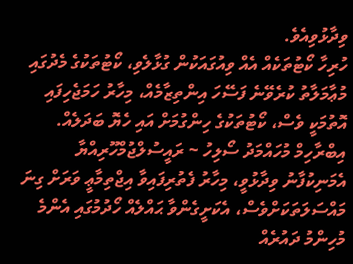ވިދާޅުވިއެވެ.
ހުރިހާ ކޯޓުތަކެއް އެއް ވިއުގައަކުން ގުޅާލެވި، ކޯޓުތަކުގެ މެދުގައި މުޢާމަލާތު ކުރެވޭނެ ފަސޭހަ އިންތިޒާމެއް، މިހާރު ހަމަޖެހިފައި އޮތުމަކީ ވެސް، ކޯޓުތަކުގެ ހިންގުމަށް އައި ހެޔޮ ބަދަލެއް.
އިބްރާހިމް މުހައްމަދު ސޯލިހު ~ ރައީސުލްޖުމްހޫރިއްޔާ
އެމަނިކުފާނު ވިދާޅުވީ، މިހާރު ފެތުރިފައިވާ އިޖްތިމާޢީ ވަރަށް ގިނަ މައްސަލަތަކަށްވެސް، އެކަށީގެންވާ ޙައްލެއް ހޯދުމުގައި އެންމެ މުހިންމު ދައުރެއް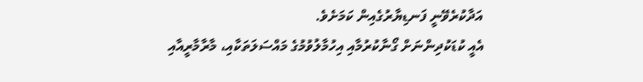އަދާކުރެވޭނީ ފަނޑިޔާރުގެއިން ކަމަށެވެ.
އެއީ ކުޑަކުދިންނަށް ގޯނާކުރުމާއި އިހުމާލުވުމުގެ މައްސަލަތަކާއި، މާރާމާރީއާއި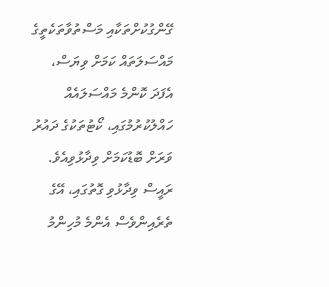ގޭންގުކުށްތަކާއި މަސްތުވާތަކެތީގެ މައްސަލަތައް ކަމަށް ވިޔަސް، އެފަދަ ކޮންމެ މައްސަލައެއް ހައްލުކުރުމުގައި، ކޯޓުތަކުގެ ދައުރު ވަރަށް ބޮޑުކަމަށް ވިދާޅުވިއެވެ.
ރައީސް ވިދާޅުވި ގޮތުގައި، އޭގެ ތެރެއިންވެސް އެންމެ މުހިންމު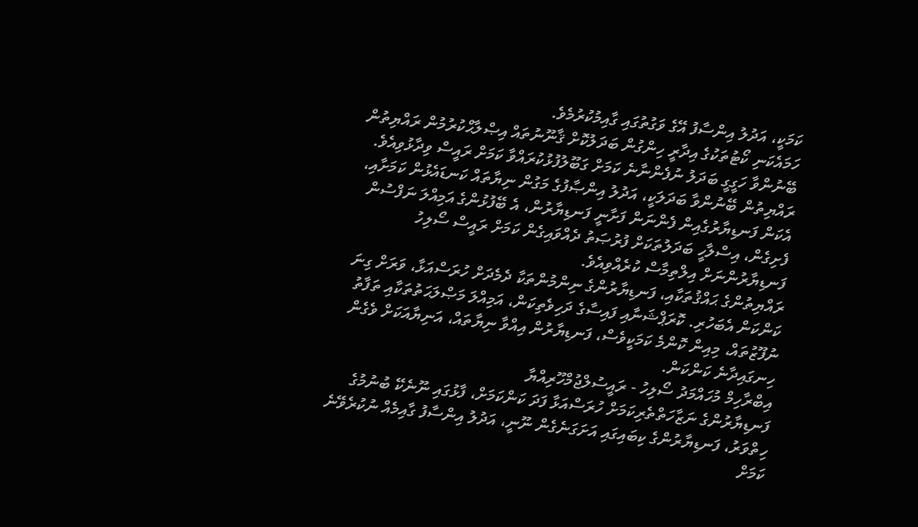ކަމަކީ، އަދުލު އިންސާފު އޭގެ ވަގުތުގައި ގާއިމުކުރުމެވެ.
ހަމައެކަނި ކޯޓުތަކުގެ އިދާރީ ހިންގުން ބަދަލުކޮށް ޤާނޫނުތައް އިޞްލާޙްކުރުމުން ރައްޔިތުން ބޭނުންވާ ހަގީގީ ބަދަލު ނުފެންނާނެ ކަމަށް ގަބޫލުފުޅުކުރައްވާ ކަމަށް ރައީސް ވިދާޅުވިއެވެ. ރައްޔިތުން ބޭނުންވާ ބަދަލަކީ، އަދުލު އިންޞާފުގެ މަގުން ނިޔާތައް ކަނޑައެޅުން ކަމަށާއި، އެކަން ފަނޑިޔާރުގެއިން ފެންނަން ފަށާނީ ފަނޑިޔާރުން، އެ ބޭފުޅުންގެ އަމިއްލަ ނަފްސުން ފެށިގެން، އިސްލާހީ ބަދަލުތަކަށް ފުރުޞަތު ދެއްވައިގެން ކަމަށް ރައީސް ސޯލިހު ފަނޑިޔާރުންނަށް އިލްތިމާސް ކުރެއްވިއެވެ.
ރައްޔިތުންގެ ޙައްޤުތަކާއި، ފަނޑިޔާރުންގެ ނިންމުންތަކާ ދެމެދަށް ހުރަސްއަޅާ، ވަރަށް ގިނަ ކަންކަން އެބަހުރި. ކޮރަޕްޝަނާއި ފައިސާގެ ދަހިވެތިކަން، އަމިއްލަ މަޞްލަޙަތުތަކާއި ތަފާތު ނުފޫޒުތައް، މިއިން ކޮންމެ ކަމަކީވެސް، ފަނޑިޔާރުން އިއްވާ ނިޔާތައް، އަނިޔާއަކަށް ވެގެން ހިނގައިދާނެ ކަންކަން.
އިބްރާހިމް މުހައްމަދު ސޯލިހު - ރައީސުލްޖުމްހޫރިއްޔާ
ފަނޑިޔާރުންގެ ނަޒާހަތްތެރިކަމަށް ހުރަސްއަޅާ ފަދަ ކަންކަމަށް، ފާޅުގައި ނޫނެކޭ ބުނުމުގެ ހިތްވަރު، ފަނޑިޔާރުންގެ ކިބައިގައި އަށަގަނެގެން ނޫނީ، އަދުލު އިންސާފު ގާއިމެއް ނުކުރެވޭނެ ކަމަށް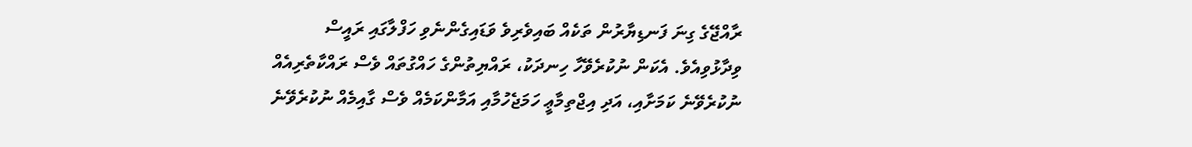ރާއްޖޭގެ ގިނަ ފަނޑިޔާރުން ތަކެއް ބައިވެރިވެ ވަޑައިގެންނެވި ހަފްލާގައި ރައީސް ވިދާޅުވިއެވެ. އެކަން ނުކުރެވޭހާ ހިނދަކު، ރައްޔިތުންގެ ހައްގުތައް ވެސް ރައްކާތެރިއެއް ނުކުރެވޭނެ ކަމަށާއި، އަދި އިޖްތިމާޢީ ހަމަޖެހުމާއި އަމާންކަމެއް ވެސް ގާއިމެއް ނުކުރެވޭނެ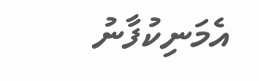އެމަނިކުފާނު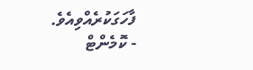ފާހަގަކުރެއްވިއެވެ.
- ކޮމެންޓް